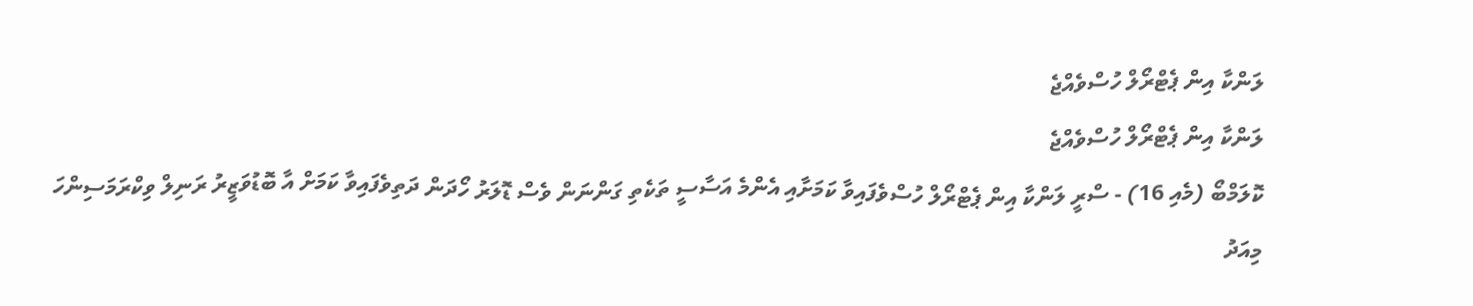ލަންކާ އިން ޕެޓްރޯލް ހުސްވެއްޖެ
ލަންކާ އިން ޕެޓްރޯލް ހުސްވެއްޖެ
ކޮލަމްބޯ (މެއި 16) - ސްރީ ލަންކާ އިން ޕެޓްރޯލް ހުސްވެފައިވާ ކަމަށާއި އެންމެ އަސާސީ ތަކެތި ގަންނަން ވެސް ޑޮލަރު ހޯދަން ދަތިވެފައިވާ ކަމަށް އާ ބޮޑުވަޒީރު ރަނިލް ވިކްރަމަސިންހަ މިއަދު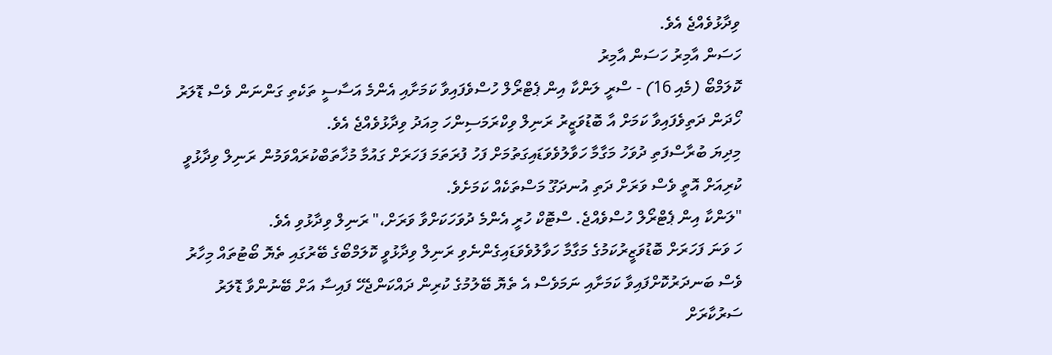ވިދާޅުވެއްޖެ އެވެ.
ހަސަން އާމިރު ހަސަން އާމިރު
ކޮލަމްބޯ (މެއި 16) - ސްރީ ލަންކާ އިން ޕެޓްރޯލް ހުސްވެފައިވާ ކަމަށާއި އެންމެ އަސާސީ ތަކެތި ގަންނަން ވެސް ޑޮލަރު ހޯދަން ދަތިވެފައިވާ ކަމަށް އާ ބޮޑުވަޒީރު ރަނިލް ވިކްރަމަސިންހަ މިއަދު ވިދާޅުވެއްޖެ އެވެ.
މިދިޔަ ބުރާސްފަތި ދުވަހު މަގާމާ ހަވާލުވެވަޑައިގަތުމަށް ފަހު ފުރަތަމަ ފަހަރަށް ގައުމާ މުޚާތަބްކުރައްވަމުން ރަނިލް ވިދާޅުވީ ކުރިއަށް އޮތީ ވެސް ވަރަށް ދަތި އުނދަގޫ މަސްތަކެއް ކަމަށެވެ.
"ލަންކާ އިން ޕެޓްރޯލް ހުސްވެއްޖެ. ސްޓޮކް ހުރީ އެންމެ ދުވަހަކަށްވާ ވަރަށް،" ރަނިލް ވިދާޅުވި އެވެ.
ހަ ވަނަ ފަހަރަށް ބޮޑުވަޒީރުކަމުގެ މަގާމާ ހަވާލުވެވަޑައިގެންނެވި ރަނިލް ވިދާޅުވީ ކޮލަމްބޯގެ ބޭރުގައި ތެޔޮ ބޯޓުތައް މިހާރު ވެސް ބަނދަރުކޮށްފައިވާ ކަމަށާއި ނަމަވެސް އެ ތެޔޮ ބޭލުމުގެ ކުރިން ދައްކަންޖެހޭ ފައިސާ އަށް ބޭނުންވާ ޑޮލަރު ސަރުކާރަށް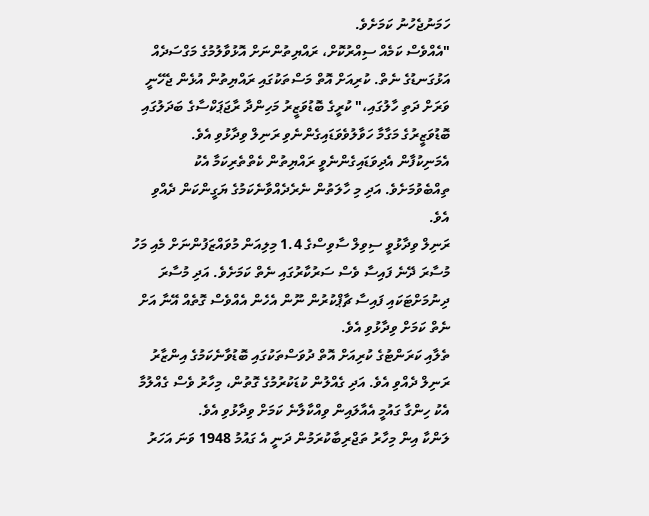ހަމަނުޖެހުނު ކަމަށެވެ.
"އެއްވެސް ކަމެއް ސިއްރުކޮށް، ރައްޔިތުންނަށް އޮޅުވާލުމުގެ މަގްސަދެއް އަޅުގަނޑުގެ ނެތް. ކުރިއަށް އޮތް މަސްތަކުގައި ރައްޔިތުން އުޅެން ޖެހޭނީ ވަރަށް ދަތި ހާލުގައި،" ކުރީގެ ބޮޑުވަޒީރު މަހިންދާ ރާޖަޕަކްސާގެ ބަދަލުގައި ބޮޑުވަޒީރުގެ މަގާމާ ހަވާލުވެވަޑައިގެންނެވި ރަނިލް ވިދާޅުވި އެވެ.
އެމަނިކުފާން އެދިވަޑައިގެންނެވީ ރައްޔިތުން ކެތްތެރިކަމާ އެކު ތިއްބެވުމަށެވެ. އަދި މި ހާލަތުން ނެރެދެއްވާނެކަމުގެ ޔަގީންކަން ދެއްވި އެވެ.
ރަނިލް ވިދާޅުވީ ސިވިލް ސާވިސްގެ 1.4 މިލިއަން މުވައްޒަފުންނަށް މެއި މަހު މުސާރަ ދޭނެ ފައިސާ ވެސް ސަރުކާރުގައި ނެތް ކަމަށެވެ. އަދި މުސާރަ ދިނުމަށްޓަކައި ފައިސާ ޗާޕްކުރުން ނޫން އެހެން އެއްވެސް ގޮތެއް އޭނާ އަށް ނެތް ކަމަށް ވިދާޅުވި އެވެ.
ތެލާއި ކަރަންޓުގެ ކުރިއަށް އޮތް ދުވަސްތަކުގައި ބޮޑުވާނެކަމުގެ އިންޒާރު ރަނިލް ދެއްވި އެވެ. އަދި ގެއްލުން ކުޑަކުރުމުގެ ގޮތުން، މިހާރު ވެސް ގެއްލުމާ އެކު ހިންގާ ގައުމީ އެއާލައިން ވިއްކާލާނެ ކަމަށް ވިދާޅުވި އެވެ.
ލަންކާ އިން މިހާރު ތަޖްރިބާކުރަމުން ދަނީ އެ ގައުމު 1948 ވަނަ އަހަރު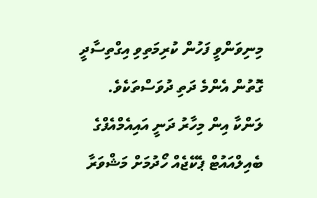މިނިވަންވީ ފަހުން ކުރިމަތިވި އިގްތިސާދީ ގޮތުން އެންމެ ދަތި ދުވަސްތަކެވެ.
ލަންކާ އިން މިހާރު ދަނީ އައިއެމްއެފްގެ ބެއިލްއައުޓް ޕެކޭޖެއް ހޯދުމަށް މަޝްވަރާ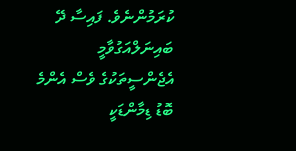ކުރަމުންނެވެ. ފައިސާ ދޭ ބައިނަލްއަގުވާމީ އެޖެންސީތަކުގެ ވެސް އެންމެ ބޮޑު ޑިމާންޑަކީ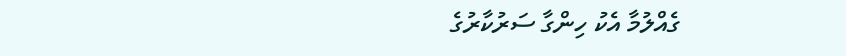ގެއްލުމާ އެކު ހިންގާ ސަރުކާރުގެ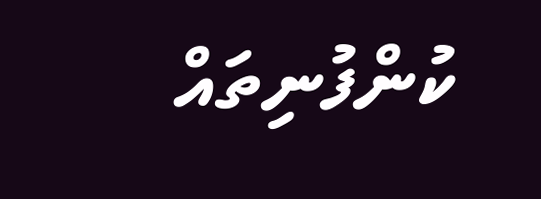ކުންފުނިތައް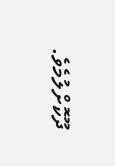ދޫކޮށްލުމެވެ.